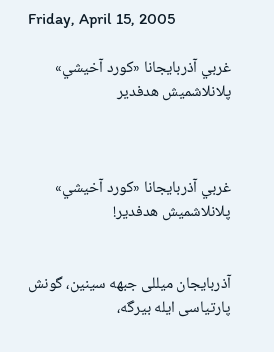Friday, April 15, 2005

غربي آذربايجانا «کورد آخيشي» پلانلاشميش هدفدير



غربي آذربايجانا «کورد آخيشي» پلانلاشميش هدفدير!


آذربایجان میللی جبهه سینین، گونش پارتیاسی ایله بیرگه،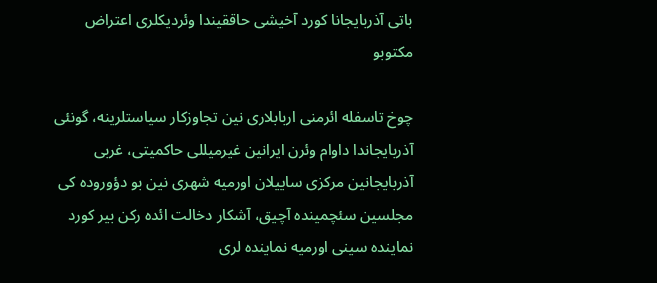باتی آذربایجانا کورد آخیشی حاققیندا وئردیکلری اعتراض مکتوبو

چوخ تاسفله ائرمنی اربابلاری نین تجاوزکار سیاستلرینه، گونئی آذربایجاندا داوام وئرن ایرانین غیرمیللی حاکمیتی، غربی آذربایجانین مرکزی ساییلان اورمیه شهری نین بو دؤوروده کی مجلسین سئچمینده آچیق، آشکار دخالت ائده رکن بیر کورد نماینده سینی اورمیه نماینده لری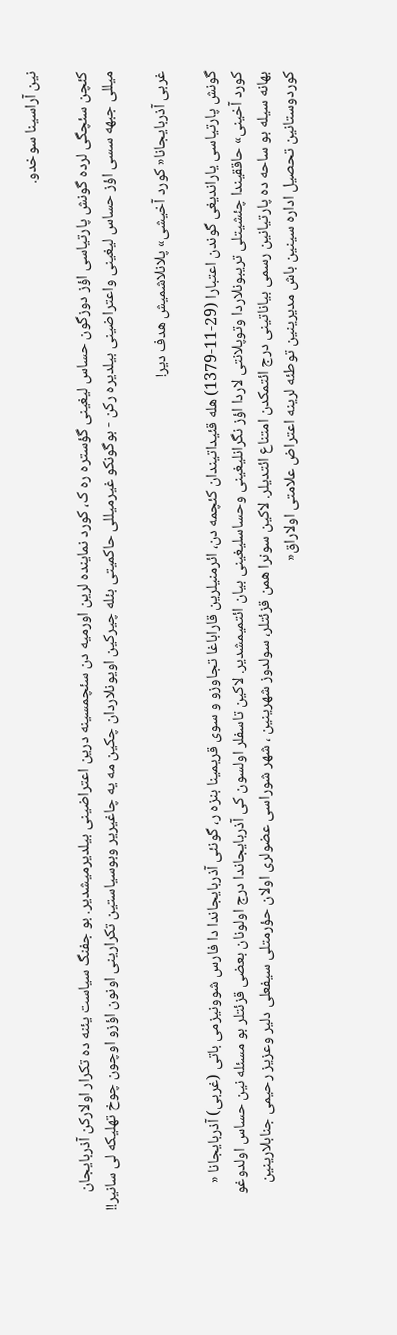نین آراسینا سوخدو.

کئچن سئچگی لرده گونش پارتیاسی اؤز دوزگون حساس لیغینی گؤستره ره ک، کورد نماینده لرین اورمیه دن سئچمسینه درین اعتراضینی بیلدیرمیشدیر. بو جفنگ سیاست یئنه ده تکرار اولارکن آذربایجان میللی جبهه سسی اؤز حساس لیغینی واعتراضینی بیلدیره رکن - بوگونکو غیرمیللی حاکمیتی بئله چیرکین اویونلاردان چکین مه یه چاغیریر وبوسیاستین تکرارینی اونون اؤزو اوچون چوخ تهلیکه لی سانیر!!

غربی آذربایجانا« کورد آخیشی» پلانلاشمیش هدف دیر!

گونش پارتیاسی یاراندیغی گوندن اعتبارا (29-11-1379) هله قئیداتیندان کئچمه دن، ائرمنیلرین قاراباغا تجاوزو و سوی قریمینا بنزه ر، گونئی آذربایجاندا دا فارس شوونیزمی باتی (غربی) آذربایجانا « کورد آخینی» حاققیندا چئشیتلی تریبونلاردا وتوپلانتی لاردا اؤز نگرانلیغینی وحساسلیغینی بیان ائتمیمشدیر. لاکین تاسفلر اولسون کی آذربایجاندا درج اولونان بعضی قزئتلر بو مسئله نین حساس اولدوغو بهانه سیله بو ساحه ده پارتیانین رسمی بیاناتینی درج ائتمکدن امتناع ائتدیلر. لاکین سونرا همن قزئتلر، سولدوز شهرینین ، شهر شوراسی عضولری اولان حؤرمتلی سیفعلی دلیر وعزیز رحیمی جنابلارینین کوردوستانین تحصیل اداره سینین باش مدیرینین توطئه لرینه اعتراض علامتی اولاراق«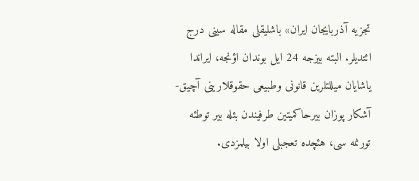تجزیه آذربایجان ایران» باشلیقلی مقاله سینی درج ائتدیلر. البته بیزجه 24 ایل بوندان اؤنجه، ایراندا یاشایان میللتلرین قانونی وطبیعی حقوقلارینی آچیق- آشکار پوزان بیرحاکمیتین طرفیندن بئله بیر توطئه تورنمه سی، هئچده تعجبلی اولا بیلمزدی.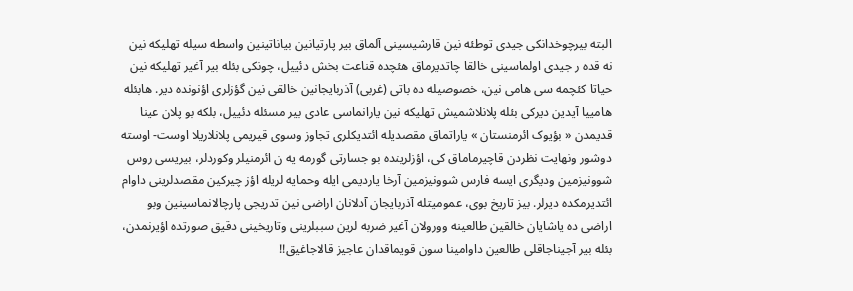البته بیرچوخدانکی جیدی توطئه نین قارشیسینی آلماق بیر پارتیانین بیاناتینین واسطه سیله تهلیکه نین نه قده ر جیدی اولماسینی خالقا چاتدیرماق هئچده قناعت بخش دئییل، چونکی بئله بیر آغیر تهلیکه نین حیاتا کئچمه سی هامی نین، خصوصیله ده باتی (غربی) آذربایجانین خالقی نین گؤزلری اؤنونده دیر. هابئله هامییا آیدین دیرکی بئله پلانلاشمیش تهلیکه نین یارانماسی عادی بیر مسئله دئییل، بلکه بو پلان عینا قدیمدن « بؤیوک ائرمنستان » یاراتماق مقصدیله ائتدیکلری تجاوز وسوی قیریمی پلانلاریلا اوست- اوسته دوشور ونهایت نظردن قاچیرماماق کی، اؤزلرینده بو جسارتی گورمه یه ن ائرمنیلر وکوردلر، بیریسی روس شوونیزمین ودیگری ایسه فارس شوونیزمین آرخا یاردیمی ایله وحمایه لریله اؤز چیرکین مقصدلرینی داوام ائتدیرمکده دیرلر. بیز تاریخ بوی، عمومیتله آذربایجان آدلانان اراضی نین تدریجی پارچالانماسینین وبو اراضی ده یاشایان خالقین طالعینه وورولان آغیر ضربه لرین سببلرینی وتاریخینی دقیق صورتده اؤیرنمدن، بئله بیر آجیناجاقلی طالعین داوامینا سون قویماقدان عاجیز قالاجاغیق!!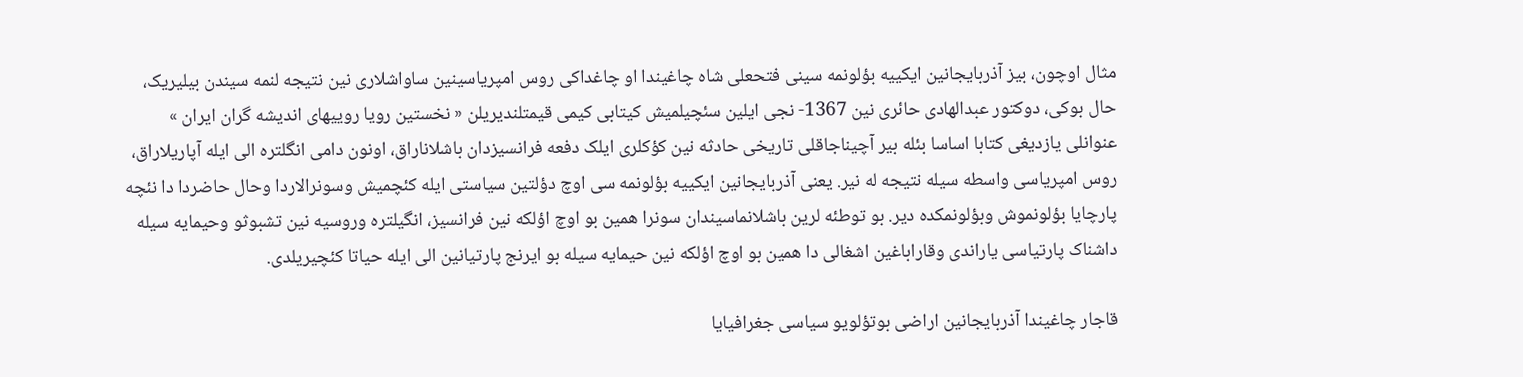مثال اوچون، بیز آذربایجانین ایکییه بؤلونمه سینی فتحعلی شاه چاغیندا او چاغداکی روس امپریاسینین ساواشلاری نین نتیجه لنمه سیندن بیلیریک، حال بوکی، دوکتور عبدالهادی حائری نین 1367- نجی ایلین سئچیلمیش کیتابی کیمی قیمتلندیریلن « نخستین رویا روییهای اندیشه گران ایران » عنوانلی یازدیغی کتابا اساسا بئله بیر آچیناجاقلی تاریخی حادثه نین کؤکلری ایلک دفعه فرانسیزدان باشلاناراق، اونون دامی انگلتره الی ایله آپاریلاراق، روس امپریاسی واسطه سیله نتیجه له نیر. یعنی آذربایجانین ایکییه بؤلونمه سی اوچ دؤلتین سیاستی ایله کئچمیش وسونرالاردا وحال حاضردا دا نئچه پارچایا بؤلونموش وبؤلونمکده دیر. بو توطئه لرین باشلانماسیندان سونرا همین بو اوچ اؤلکه نین فرانسیز، انگیلتره وروسیه نین تشبوثو وحیمایه سیله داشناک پارتیاسی یاراندی وقاراباغین اشغالی دا همین بو اوچ اؤلکه نین حیمایه سیله بو ایرنج پارتیانین الی ایله حیاتا کئچیریلدی.

قاجار چاغیندا آذربایجانین اراضی بوتؤلویو سیاسی جغرافیایا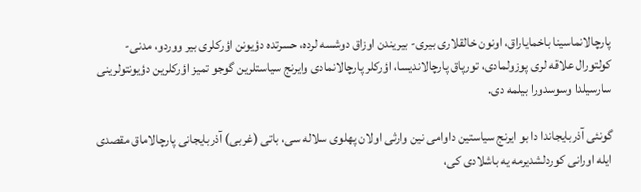پارچالانماسینا باخمایاراق، اونون خالقلاری بیری- بیریندن اوزاق دوشسه لرده، حسرتده دؤیونن اؤرکلری بیر ووردو، مدنی- کولتورال علاقه لری پوزولمادی، تورپاق پارچالاندیسا، اؤرکلر پارچالانمادی وایرنج سیاستلرین گوجو تمیز اؤرکلرین دؤیونتولرینی سارسیلدا وسوسدورا بیلمه دی.

گونئی آذربایجاندا دا بو ایرنج سیاستین داوامی نین وارثی اولان پهلوی سلاله سی، باتی (غربی) آذربایجانی پارچالاماق مقصدی ایله اورانی کوردلشدیرمه یه باشلادی کی،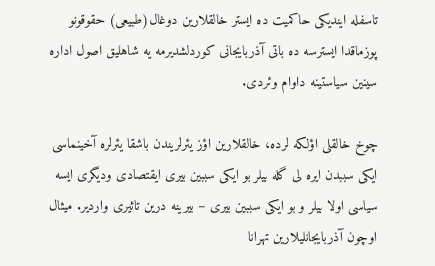تاسفله ایندیکی حاکمیت ده ایستر خالقلارین دوغال(طبیعی) حقوقونو پوزماقدا ایسترسه ده باتی آذربایجانی کوردلشدیرمه یه شاهلیق اصول اداره سینین سیاستینه داوام وئردی.

چوخ خالقلی اؤلکه لرده، خالقلارین اؤز یئرلریندن باشقا یئرلره آخینماسی ایکی سببدن ایره لی گله بیلر بو ایکی سببین بیری ایقتصادی ودیگری ایسه سیاسی اولا بیلر و بو ایکی سببین بیری – بیرینه درین تاثیری واردیر. میثال اوچون آذربایجانلیلارین تهرانا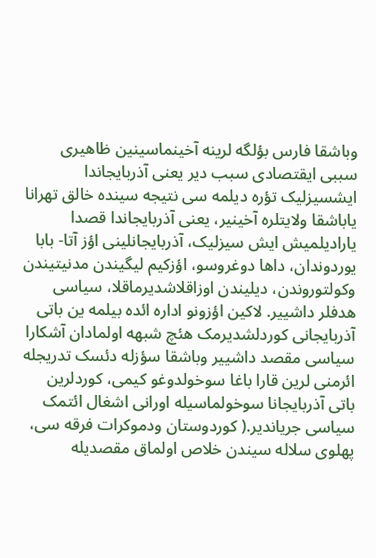وباشقا فارس بؤلگه لرینه آخینماسینین ظاهیری سببی ایقتصادی سبب دیر یعنی آذربایجاندا ایشسیزلیک تؤره دیلمه سی نتیجه سینده خالق تهرانا یاباشقا ولایتلره آخینیر، یعنی آذربایجاندا قصدا یارادیلمیش ایش سیزلیک، آذربایجانلینی اؤز آتا- بابا یوردوندان، داها دوغروسو، اؤزکیم لیگیندن مدنیتیندن وکولتوروندن، دیلیندن اوزاقلاشدیرماقلا، سیاسی هدفلر داشییر. لاکین اؤزونو اداره ائده بیلمه ین باتی آذربایجانی کوردلشدیرمک هئچ شبهه اولمادان آشکارا سیاسی مقصد داشییر وباشقا سؤزله دئسک تدریجله ائرمنی لرین قارا باغا سوخولدوغو کیمی، کوردلرین باتی آذربایجانا سوخولماسیله اورانی اشغال ائتمک سیاسی جریاندیر.( کوردوستان ودموکرات فرقه سی، پهلوی سلاله سیندن خلاص اولماق مقصدیله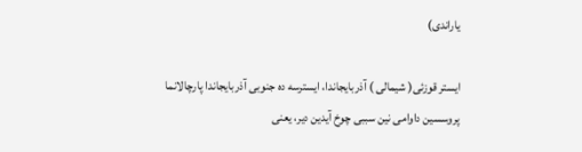یاراندی)

ایستر قوزئی( شیمالی ) آذربایجاندا، ایسترسه ده جنوبی آذربایجاندا پارچالانما پروسسین داوامی نین سببی چوخ آیدین دیر، یعنی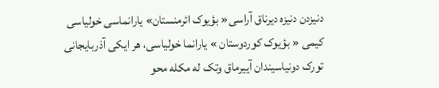دنیزدن دنیزه دیرناق آراسی« بؤیوک ائرمنستان» یارانماسی خولیاسی کیمی « بؤیوک کوردوستان » یارانما خولیاسی، هر ایکی آذربایجانی تورک دونیاسیندان آییرماق وتک له مکله محو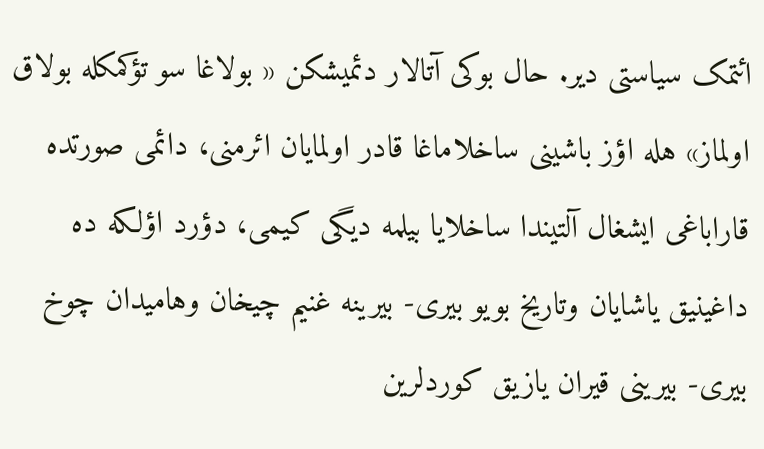ائتمک سیاستی دیر. حال بوکی آتالار دئمیشکن « بولاغا سو تؤکمکله بولاق اولماز» هله اؤز باشینی ساخلاماغا قادر اولمایان ائرمنی، دائمی صورتده قاراباغی ایشغال آلتیندا ساخلایا بیلمه دیگی کیمی، دؤرد اؤلکه ده داغینیق یاشایان وتاریخ بویو بیری- بیرینه غنیم چیخان وهامیدان چوخ بیری- بیرینی قیران یازیق کوردلرین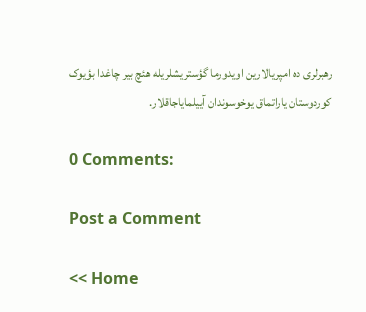رهبرلری ده امپریالارین اویدورما گؤستریشلریله هئچ بیر چاغدا بؤیوک کوردوستان یاراتماق یوخوسوندان آییلمایاجاقلار.

0 Comments:

Post a Comment

<< Home